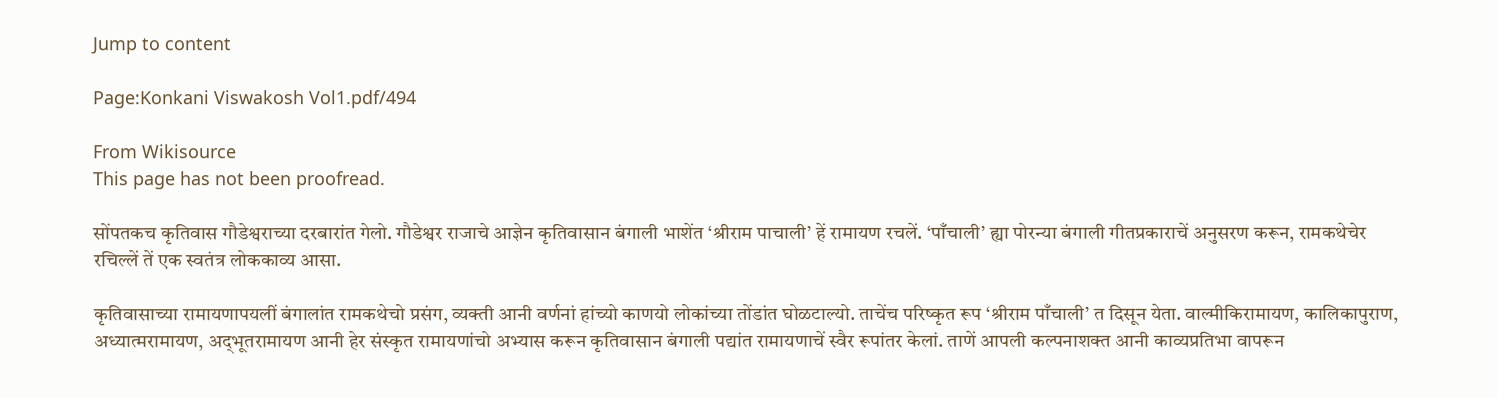Jump to content

Page:Konkani Viswakosh Vol1.pdf/494

From Wikisource
This page has not been proofread.

सोंपतकच कृतिवास गौडेश्वराच्या दरबारांत गेलो. गौडेश्वर राजाचे आज्ञेन कृतिवासान बंगाली भाशेंत ‘श्रीराम पाचाली’ हें रामायण रचलें. ‘पाँचाली’ ह्या पोरन्या बंगाली गीतप्रकाराचें अनुसरण करून, रामकथेचेर रचिल्लें तें एक स्वतंत्र लोककाव्य आसा.

कृतिवासाच्या रामायणापयलीं बंगालांत रामकथेचो प्रसंग, व्यक्ती आनी वर्णनां हांच्यो काणयो लोकांच्या तोंडांत घोळटाल्यो. ताचेंच परिष्कृत रूप ‘श्रीराम पाँचाली’ त दिसून येता. वाल्मीकिरामायण, कालिकापुराण, अध्यात्मरामायण, अद्‌भूतरामायण आनी हेर संस्कृत रामायणांचो अभ्यास करून कृतिवासान बंगाली पद्यांत रामायणाचें स्वैर रूपांतर केलां. ताणें आपली कल्पनाशक्त आनी काव्यप्रतिभा वापरून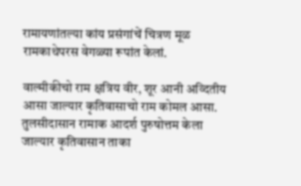रामायणांतल्या कांय प्रसंगांचें चित्रण मूळ रामकाथेपरस वेगळ्या रूपांत केलां.

वाल्मीकीचो राम क्षत्रिय वीर, शूर आनी अव्दितीय आसा जाल्यार कृतिवासाचो राम कोमल आसा. तुलसीदासान रामाक आदर्श पुरुषोत्तम केला जाल्यार कृतिवासान ताका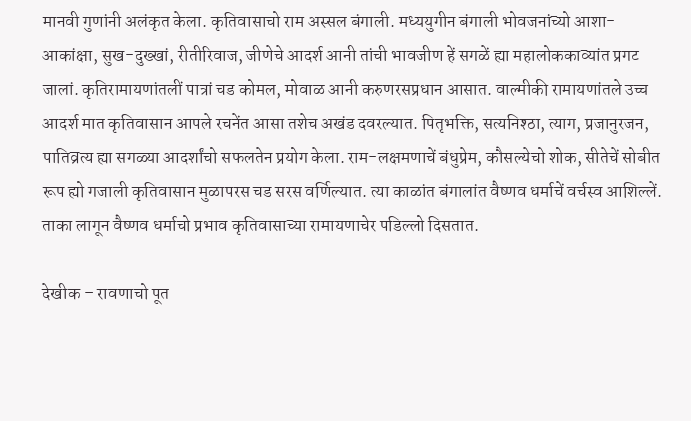मानवी गुणांनी अलंकृत केला. कृतिवासाचो राम अस्सल बंगाली. मध्ययुगीन बंगाली भोवजनांच्यो आशा-आकांक्षा, सुख-दुख्खां, रीतीरिवाज, जीणेचे आदर्श आनी तांची भावजीण हें सगळें ह्या महालोककाव्यांत प्रगट जालां. कृतिरामायणांतलीं पात्रां चड कोमल, मोवाळ आनी करुणरसप्रधान आसात. वाल्मीकी रामायणांतले उच्च आदर्श मात कृतिवासान आपले रचनेंत आसा तशेच अखंड दवरल्यात. पितृभक्ति, सत्यनिश्ठा, त्याग, प्रजानुरजन, पातिव्रत्य ह्या सगळ्या आदर्शांचो सफलतेन प्रयोग केला. राम-लक्षमणाचें बंधुप्रेम, कौसल्येचो शोक, सीतेचें सोबीत रूप ह्यो गजाली कृतिवासान मुळापरस चड सरस वर्णिल्यात. त्या काळांत बंगालांत वैष्णव धर्माचें वर्चस्व आशिल्लें. ताका लागून वैष्णव धर्माचो प्रभाव कृतिवासाच्या रामायणाचेर पडिल्लो दिसतात.

देखीक – रावणाचो पूत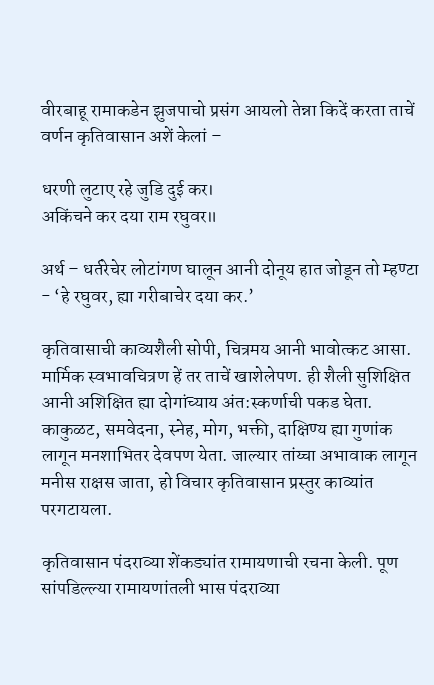वीरबाहू रामाकडेन झुजपाचो प्रसंग आयलो तेन्ना किदें करता ताचें वर्णन कृतिवासान अशें केलां –

धरणी लुटाए रहे जुडि दुई कर।
अकिंचने कर दया राम रघुवर॥

अर्थ – धर्तरेचेर लोटांगण घालून आनी दोनूय हात जोडून तो म्हण्टा - ‘हे रघुवर, ह्या गरीबाचेर दया कर.’

कृतिवासाची काव्यशैली सोपी, चित्रमय आनी भावोत्कट आसा. मार्मिक स्वभावचित्रण हें तर ताचें खाशेलेपण. ही शैली सुशिक्षित आनी अशिक्षित ह्या दोगांच्याय अंत:स्कर्णाची पकड घेता. काकुळट, समवेदना, स्नेह, मोग, भक्ती, दाक्षिण्य ह्या गुणांक लागून मनशाभितर देवपण येता. जाल्यार तांय्चा अभावाक लागून मनीस राक्षस जाता, हो विचार कृतिवासान प्रस्तुर काव्यांत परगटायला.

कृतिवासान पंदराव्या शेंकड्यांत रामायणाची रचना केली. पूण सांपडिल्ल्या रामायणांतली भास पंदराव्या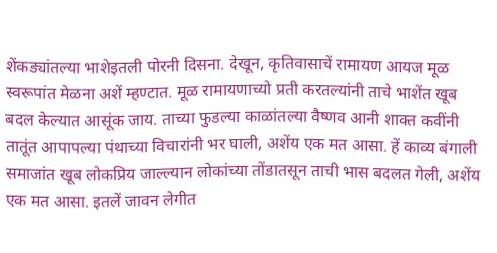शेंकड्यांतल्या भाशेइतली पोरनी दिसना. देखून, कृतिवासाचें रामायण आयज मूळ स्वरूपांत मेळना अशें म्हण्टात. मूळ रामायणाच्यो प्रती करतल्यांनी ताचे भाशेंत खूब बदल केल्यात आसूंक जाय. ताच्या फुडल्या काळांतल्या वैष्णव आनी शाक्त कवींनी तातूंत आपापल्या पंथाच्या विचारांनी भर घाली, अशेंय एक मत आसा. हें काव्य बंगाली समाजांत खूब लोकप्रिय जाल्ल्यान लोकांच्या तोंडातसून ताची भास बदलत गेली, अशेंय एक मत आसा. इतलें जावन लेगीत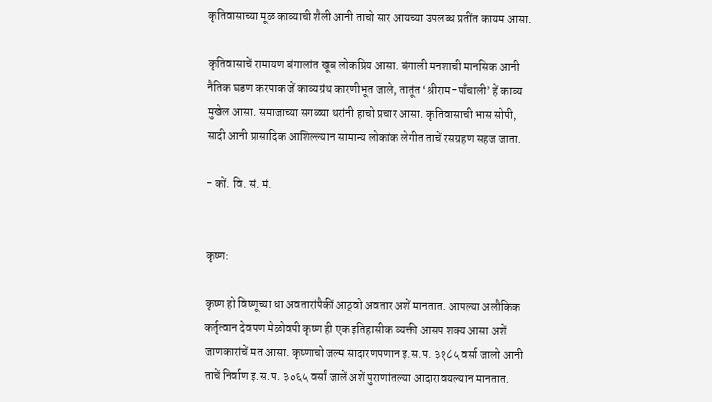कृतिवासाच्या मूळ काव्याची शैली आनी ताचो सार आयच्या उपलब्ध प्रतींत कायम आसा.

कृतिवासाचें रामायण बंगालांत खूब लोकप्रिय आसा. बंगाली मनशाची मानसिक आनी नैतिक घडण करपाक जें काव्यग्रंथ कारणीभूत जाले, तातूंत ‘श्रीराम-पाँचाली’ हें काव्य मुखेल आसा. समाजाच्या सगळ्या थरांनी हाचो प्रचार आसा. कृतिवासाची भास सोपी, सादी आनी प्रासादिक आशिल्ल्यान सामान्य लोकांक लेगीत ताचें रसग्रहण सहज जाता.

- कों. वि. सं. मं.


कृष्ण:

कृष्ण हो विष्णूच्या धा अवतारांपैकीं आठ्वो अवतार अशें मानतात. आपल्या अलौकिक कर्तृत्वान देवपण मेळोवपी कृष्ण ही एक इतिहासीक व्यक्ती आसप शक्य आसा अशें जाणकारांचें मत आसा. कृष्णाचो जल्म सादारणपणान इ.स.प. ३१८५ वर्सा जालो आनी ताचें निर्वाण इ.स.प. ३०६५ वर्सां जालें अशें पुराणांतल्या आदारावयल्यान मानतात.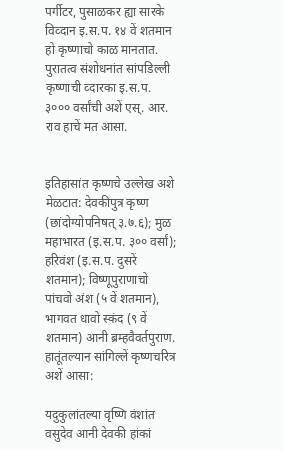पर्गीटर, पुसाळकर ह्या सारके विव्दान इ.स.प. १४ वें शतमान हो कृष्णाचो काळ मानतात. पुरातत्व संशोधनांत सांपडिल्ली कृष्णाची व्दारका इ.स.प. ३००० वर्सांची अशें एस्‌. आर. राव हाचें मत आसा.


इतिहासांत कृष्णचे उल्लेख अशे मेळटात: देवकीपुत्र कृष्ण (छांदोग्योपनिषत्‌ ३.७.६); मुळ महाभारत (इ.स.प. ३०० वर्सां); हरिवंश (इ.स.प. दुसरें शतमान); विष्णूपुराणाचो पांचवो अंश (५ वें शतमान), भागवत धावो स्कंद (९ वें शतमान) आनी ब्रम्हवैवर्तपुराण. हातूंतल्यान सांगिल्लें कृष्णचरित्र अशें आसा:

यदुकुलांतल्या वृष्णि वंशांत वसुदेव आनी देवकी हांकां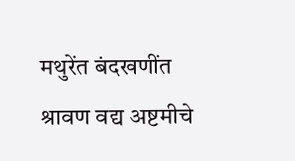मथुरेंत बंदखणींत श्रावण वद्य अष्टमीचे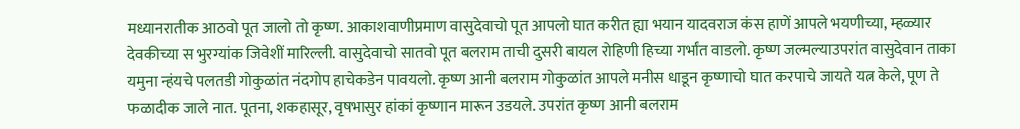मध्यानरातीक आठवो पूत जालो तो कृष्ण. आकाशवाणीप्रमाण वासुदेवाचो पूत आपलो घात करीत ह्या भयान यादवराज कंस हाणें आपले भयणीच्या, म्हळ्यार देवकीच्या स भुरग्यांक जिवेशीं मारिल्ली. वासुदेवाचो सातवो पूत बलराम ताची दुसरी बायल रोहिणी हिच्या गर्भांत वाडलो. कृष्ण जल्मल्याउपरांत वासुदेवान ताका यमुना न्हंयचे पलतडी गोकुळांत नंदगोप हाचेकडेन पावयलो. कृष्ण आनी बलराम गोकुळांत आपले मनीस धाडून कृष्णाचो घात करपाचे जायते यत्न केले, पूण ते फळादीक जाले नात. पूतना, शकहासूर, वृषभासुर हांकां कृष्णान मारून उडयले. उपरांत कृष्ण आनी बलराम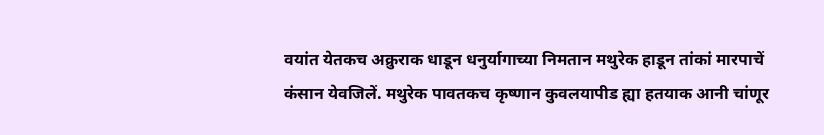वयांत येतकच अक्रुराक धाडून धनुर्यागाच्या निमतान मथुरेक हाडून तांकां मारपाचें कंसान येवजिलें. मथुरेक पावतकच कृष्णान कुवलयापीड ह्या हतयाक आनी चांणूर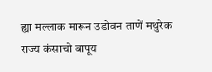ह्या मल्लाक मारून उडोवन ताणें मथुरेक राज्य कंसाचो बापूय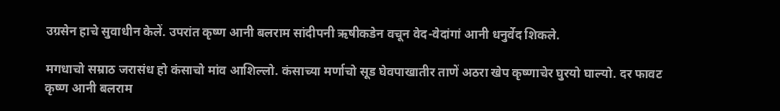उग्रसेन हाचे सुवाधीन केलें. उपरांत कृष्ण आनी बलराम सांदीपनी ऋषीकडेन वचून वेद-वेदांगां आनी धनुर्वेद शिकले.

मगधाचो सम्राठ जरासंध हो कंसाचो मांव आशिल्लो. कंसाच्या मर्णाचो सूड घेवपाखातीर ताणें अठरा खेप कृष्णाचेर घुरयो घाल्यो. दर फावट कृष्ण आनी बलराम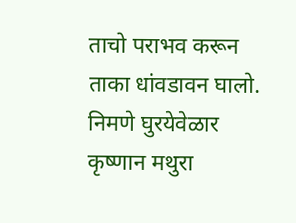ताचो पराभव करून ताका धांवडावन घालो. निमणे घुरयेवेळार कृष्णान मथुरा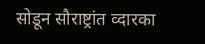सोडून सौराष्ट्रांत व्दारका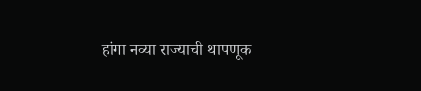हांगा नव्या राज्याची थापणूक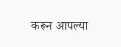करून आपल्या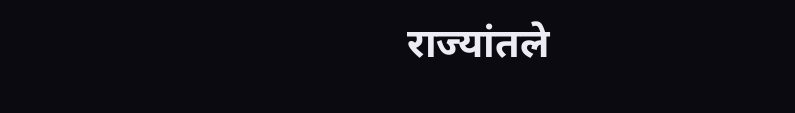राज्यांतले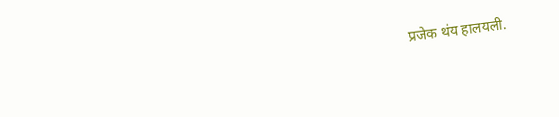प्रजेक थंय हालयली.